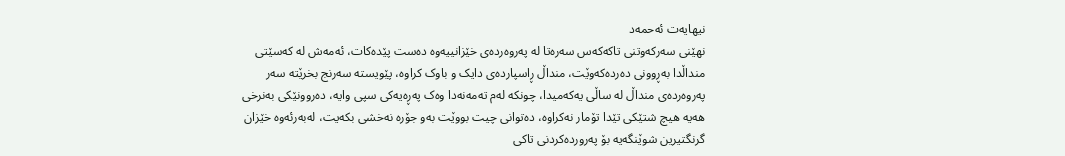نیهایەت ئەحمەد
نهێنی سەرکەوتنی تاکەکەس سەرەتا لە پەروەردەی خێزانییەوە دەست پێدەکات، ئەمەش لە کەسێتی منداڵدا بەڕوونی دەردەکەوێت، منداڵ ڕاسپاردەی دایک و باوک کراوە، پێویستە سەرنج بخرێتە سەر پەروەردەی منداڵ لە ساڵی یەکەمیدا، چونکە لەم تەمەنەدا وەک پەڕەیەکی سپی وایە، دەروونێکی بەنرخی هەیە هیچ شتێکی تێدا تۆمار نەکراوە، دەتوانی چیت بووێت بەو جۆرە نەخشی بکەیت، لەبەرئەوە خێزان گرنگتیرین شوێنگەیە بۆ پەروردەکردنی تاکی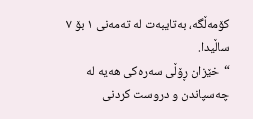کۆمەڵگە، بەتایبەت لە تەمەنی ١ بۆ ٧ ساڵیدا.
“خێزان ڕۆڵی سەرەکی هەیە لە چەسپاندن و دروست کردنی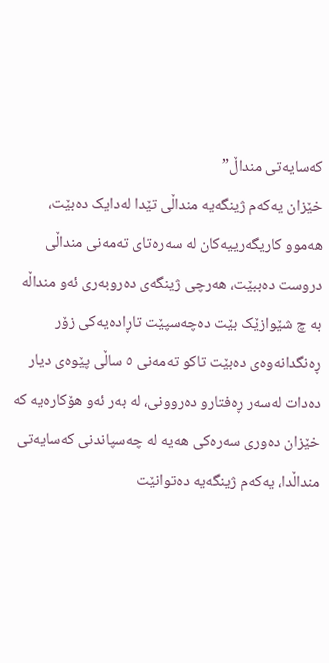کەسایەتی منداڵ”
خێزان یەکەم ژینگەیە منداڵی تێدا لەدایک دەبێت، هەموو کاریگەرییەکان لە سەرەتای تەمەنی منداڵی دروست دەببێت، هەرچی ژینگەی دەروبەری ئەو منداڵە بە چ شێوازێک بێت دەچەسپێت تاڕادەیەکی زۆر ڕەنگدانەوەی دەبێت تاکو تەمەنی ٥ ساڵی پێوەی دیار دەدات لەسەر ڕەفتارو دەروونی، لە بەر ئەو هۆکارەیە کە خێزان دەوری سەرەکی هەیە لە چەسپاندنی کەسایەتی منداڵدا، یەکەم ژینگەیە دەتوانێت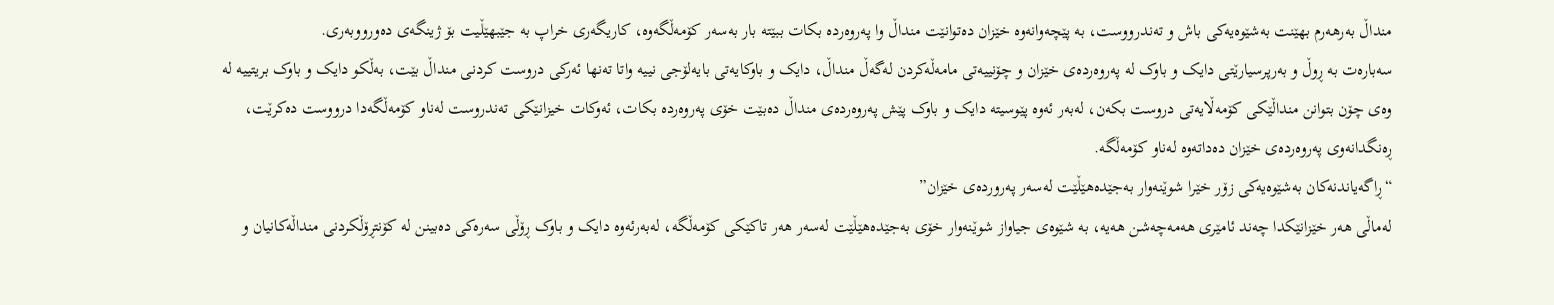منداڵ بەرهەرم بهێنت بەشێوەیەکی باش و تەندرووست، بە پێچەوانەوە خێزان دەتوانێت منداڵ وا پەروەردە بکات ببێتە بار بەسەر کۆمەڵگەوە، کاریگەری خراپ بە جێبهێڵیت بۆ ژینگەی دەورووبەری.
سەبارەت بە ڕوڵ و بەرپرسیارێتی دایک و باوک لە پەروەردەی خێزان و چۆنییەتی مامەڵەکردن لەگەڵ منداڵ، دایک و باوکایەتی بایەلۆجی نییە واتا تەنها ئەرکی دروست کردنی منداڵ بێت، بەڵکو دایک و باوک بریتییە لە وەی چۆن بتوانن منداڵێکی کۆمەڵایەتی دروست بکەن، لەبەر ئەوە پێوسیتە دایک و باوک پێش پەروەردەی منداڵ دەبێت خۆی پەروەردە بکات، ئەوکات خیزانێکی تەندروست لەناو کۆمەڵگەدا درووست دەکرێت، ڕەنگدانەوی پەروەردەی خێزان دەداتەوە لەناو کۆمەڵگە.
“ڕاگەیاندنەکان بەشێوەیەکی زۆر خێرا شوێنەوار بەجێدەهێڵێت لەسەر پەروردەی خێزان”
لەماڵی هەر خێزانێکدا چەند ئامێری هەمەچەشن هەیە، بە شێوەی جیاواز شوێنەوار خۆی بەجێدەهێڵێت لەسەر هەر تاکێکی کۆمەڵگە، لەبەرئەوە دایک و باوک ڕۆڵی سەرەکی دەبینن لە کۆنتڕۆڵکردنی منداڵەکانیان و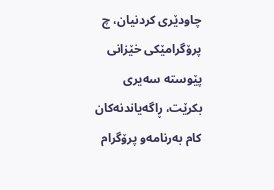چاودێری کردنیان، چ پرۆگرامێکی خێزانی پێوستە سەیری بکرێت، ڕاگەیاندنەکان کام بەرنامەو پرۆگرام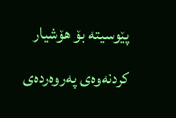پێوسیتە بۆ هۆشیار کردنەوەی پەروەردەی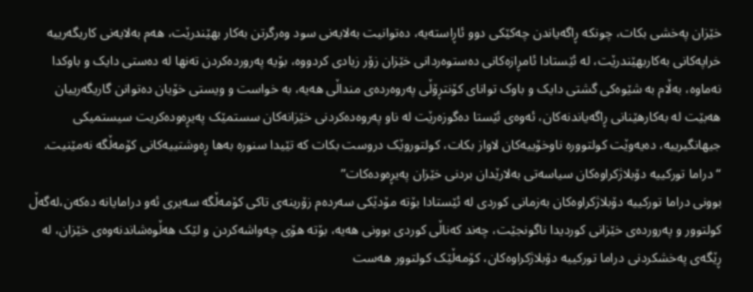خێزان پەخشی بکات، چونکە ڕاگەیاندن چەکێکی دوو ئاڕاستەیە، دەتوانیت بەلایەنی سود وەرگرتن بەکار بهێندرێت، هەم بەلایەنی کاریگەرییە خراپەکانی بەکاربهێندرێت، لە ئێستادا ئامڕازەکانی دەستوەردانی خێزان زۆر زیادی کردووە، بۆیە پەروردەکردن تەنها لە دەستی دایک و باوکدا نەماوە، بەڵام بە شێوەکی گشتی دایک و باوک توانای کۆنتڕۆڵی پەروەردەی منداڵی هەیە، بە خواست و ویستی خۆیان دەتوانن گاریگەرییان هەبێت لە بەکارهێنانی ڕاگەیاندنەکان، ئەوەی ئێستا دەگوزەرێت لە ناو پەروەدەکردنی خێزانەکان سستمێک پەیڕەودەکریت سیستمیکی جیهانگیرییە، دەیەوێت کولتوورە ناوخۆییەکان لاواز بکات، کولتوروێک دروست بکات کە تێیدا سنورە بەها ڕەوشتییەکانی کۆمەڵگە نەمێنیت.
“دراما تورکییە دۆبلاژکراوەکان سیاسەتی بەلارێدان بردنی خێزان پەیڕەودەکات”
بوونی دراما تورکییە دۆبلاژکراوەکان بەزمانی کوردی لە ئێستادا بۆتە مۆدێکی سەردەم زۆرینەی تاکی کۆمەڵگە سەیری ئەو درامایانە دەکەن،لەگەڵ کولتوور و پەروردەی خێزانی کوردیدا ناگونجێت، چەند کەناڵی کوردی بوونی هەیە، بۆتە هۆی چەواشەکردن و لێک هەڵوەشاندنەوەی خێزان، لە ڕێگەی پەخشکردنی دراما تورکییە دۆبلاژکراوەکان، کۆمەڵێک کولتوور هەست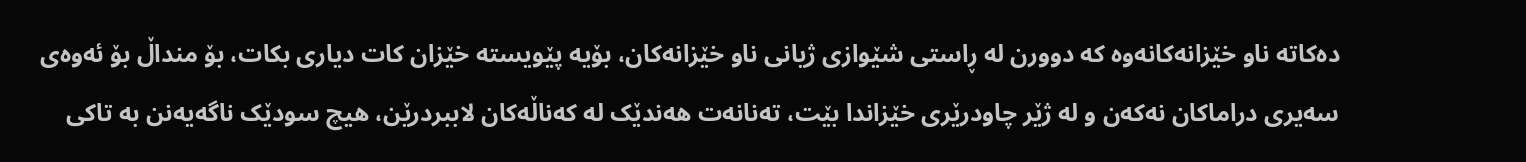دەکاتە ناو خێزانەکانەوە کە دوورن لە ڕاستی شێوازی ژیانی ناو خێزانەکان، بۆیە پێویستە خێزان کات دیاری بکات، بۆ منداڵ بۆ ئەوەی سەیری دراماکان نەکەن و لە ژێر چاودرێری خێزاندا بێت، تەنانەت هەندێک لە کەناڵەکان لاببردرێن، هیچ سودێک ناگەیەنن بە تاکی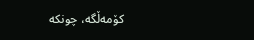کۆمەڵگە، چونکە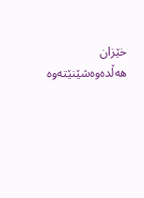خێزان هەڵدەوەشێنێتەوە